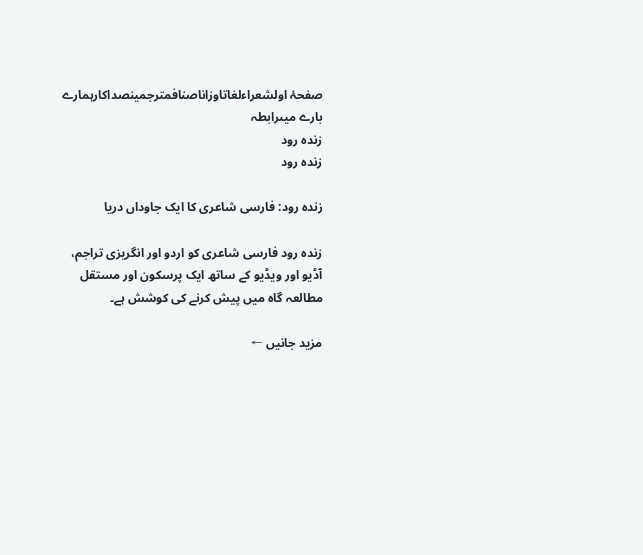صفحۂ اولشعراءلغاتاوزاناصنافمترجمینصداکارہمارے بارے میںرابطہ
زندہ رود
زندہ رود

زندہ رود: فارسی شاعری کا ایک جاوداں دریا

زندہ رود فارسی شاعری کو اردو اور انگریزی تراجم، آڈیو اور ویڈیو کے ساتھ ایک پرسکون اور مستقل مطالعہ گاہ میں پیش کرنے کی کوشش ہے۔

مزید جانیں ←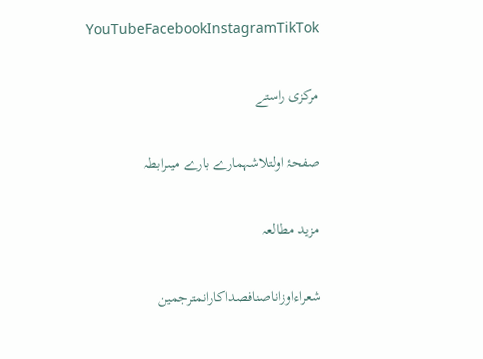YouTubeFacebookInstagramTikTok

مرکزی راستے

صفحۂ اولتلاشہمارے بارے میںرابطہ

مزید مطالعہ

شعراءاوزاناصنافصداکارانمترجمین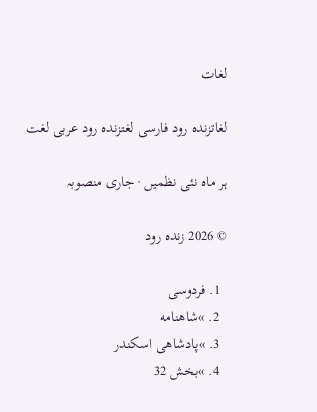لغات

لغاتزندہ رود فارسی لغتزندہ رود عربی لغت

ہر ماہ نئی نظمیں · جاری منصوبہ

© 2026 زندہ رود

  1. فردوسی
  2. »شاهنامه
  3. »پادشاهی اسکندر
  4. »بخش 32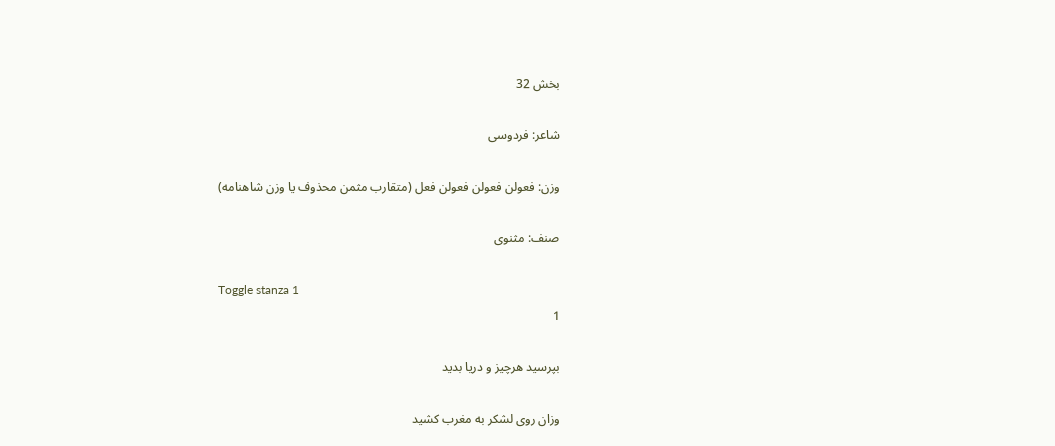بخش 32

شاعر: فردوسی

وزن: فعولن فعولن فعولن فعل (متقارب مثمن محذوف یا وزن شاهنامه)

صنف: مثنوی

Toggle stanza 1
1

بپرسید هرچیز و دریا بدید

وزان روی لشکر به مغرب کشید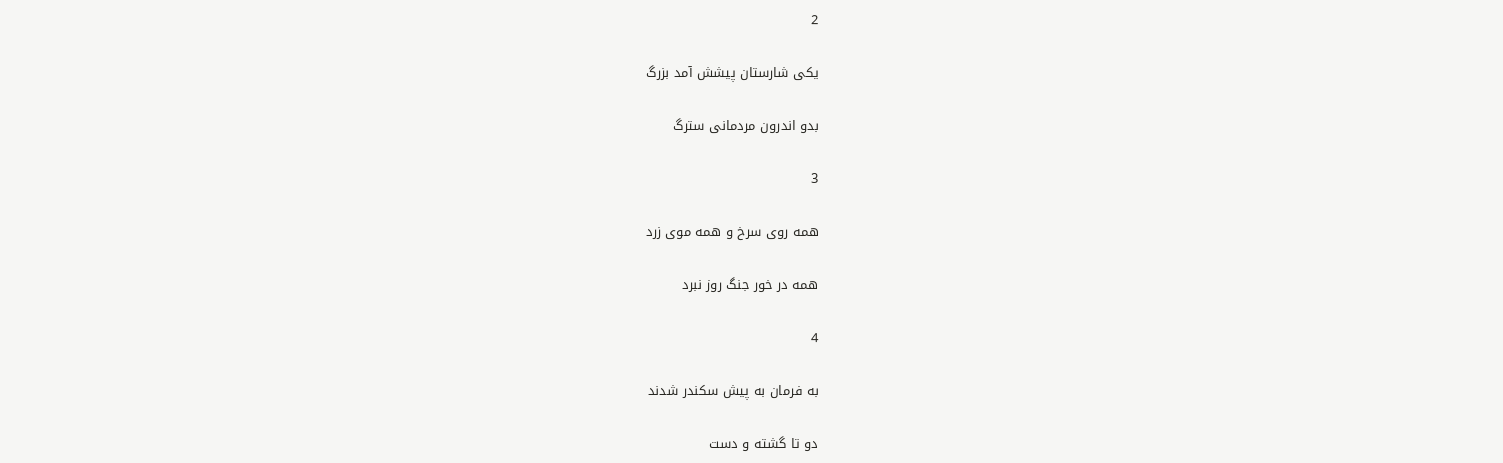2

یکی شارستان پیشش آمد بزرگ

بدو اندرون مردمانی سترگ

3

همه روی سرخ و همه موی زرد

همه در خور جنگ روز نبرد

4

به فرمان به پیش سکندر شدند

دو تا گشته و دست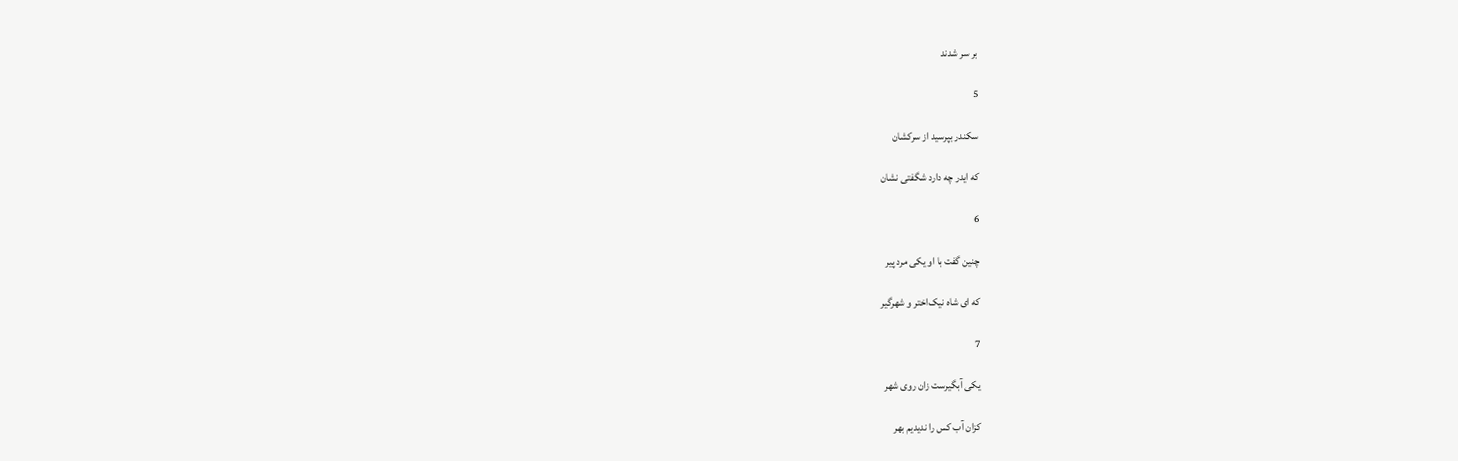بر سر شدند

5

سکندر بپرسید از سرکشان

که ایدر چه دارد شگفتی نشان

6

چنین گفت با او یکی مرد پیر

که ای شاه نیک‌اختر و شهرگیر

7

یکی آبگیرست زان روی شهر

کزان آب کس را ندیدیم بهر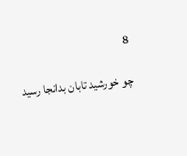8

چو خورشید تابان بدانجا رسید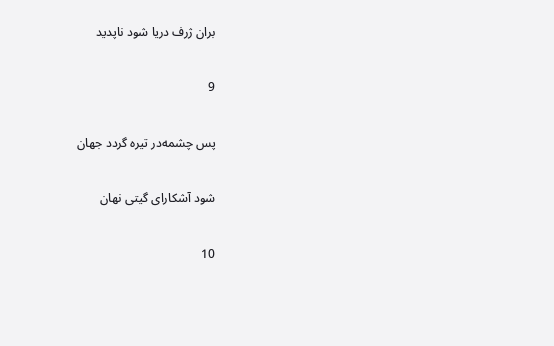بران ژرف دریا شود ناپدید

9

پس چشمه‌در تیره گردد جهان

شود آشکارای گیتی نهان

10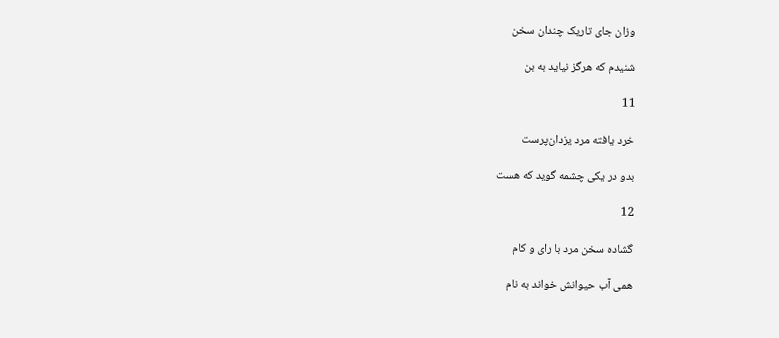وزان جای تاریک چندان سخن

شنیدم که هرگز نیاید به بن

11

خرد یافته مرد یزدان‌پرست

بدو در یکی چشمه گوید که هست

12

گشاده سخن مرد با رای و کام

همی آب حیوانش خواند به نام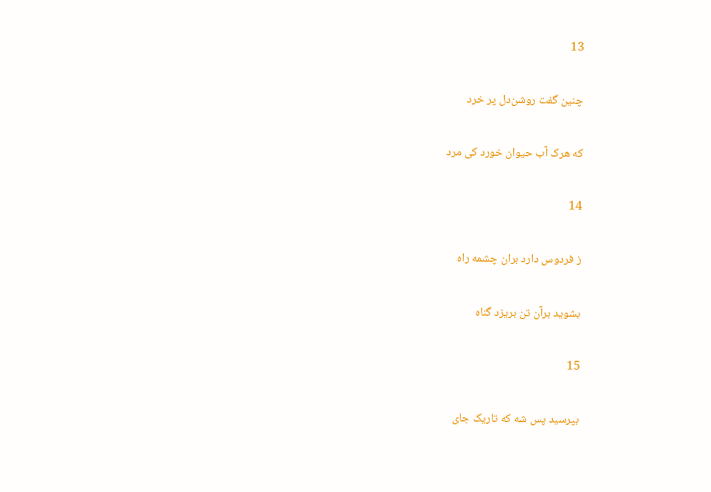13

چنین گفت روشن‌دل پر خرد

که هرک آب حیوان خورد کی مرد

14

ز فردوس دارد بران چشمه راه

بشوید برآن تن بریزد گناه

15

بپرسید پس شه که تاریک جای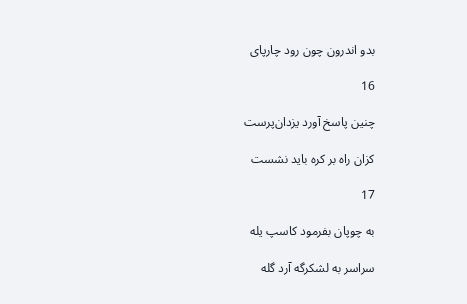بدو اندرون چون رود چارپای

16

چنین پاسخ آورد یزدان‌پرست

کزان راه بر کره باید نشست

17

به چوپان بفرمود کاسپ یله

سراسر به لشکرگه آرد گله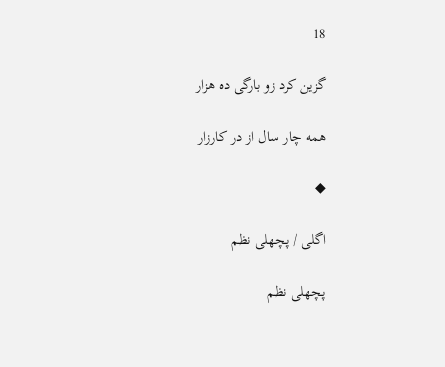18

گزین کرد زو بارگی ده هزار

همه چار سال از در کارزار

◆

اگلی / پچھلی نظم

پچھلی نظم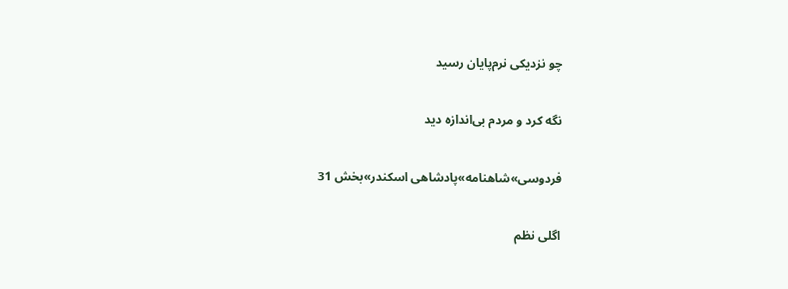چو نزدیکی نرم‌پایان رسید

نگه کرد و مردم بی‌اندازه دید

فردوسی»شاهنامه»پادشاهی اسکندر»بخش 31

اگلی نظم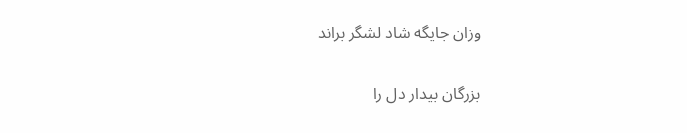وزان جایگه شاد لشگر براند

بزرگان بیدار دل را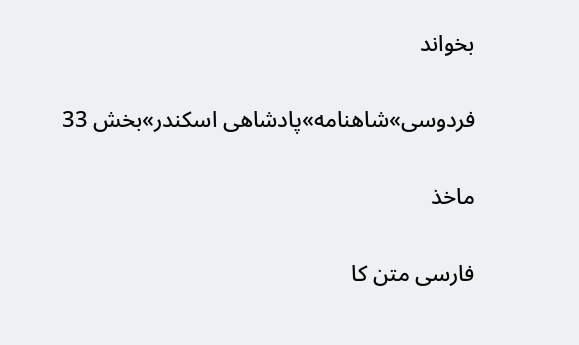بخواند

فردوسی»شاهنامه»پادشاهی اسکندر»بخش 33

ماخذ

فارسی متن کا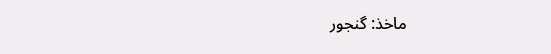ماخذ: گنجور